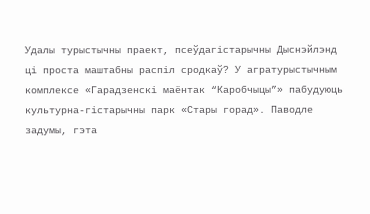Удалы турыстычны праект, псеўдагістарычны Дыснэйлэнд ці проста маштабны распіл сродкаў? У агратурыстычным комплексе «Гарадзенскі маёнтак “Каробчыцы”» пабудуюць культурна-гістарычны парк «Стары горад». Паводле задумы, гэта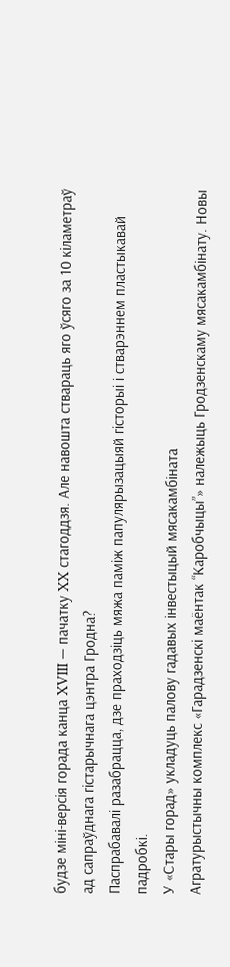будзе міні-версія горада канца XVIII — пачатку XX стагоддзя. Але навошта ствараць яго ўсяго за 10 кіламетраў ад сапраўднага гістарычнага цэнтра Гродна?
Паспрабавалі разабрацца, дзе праходзіць мяжа паміж папулярызацыяй гісторыі і стварэннем пластыкавай падробкі.
У «Стары горад» укладуць палову гадавых інвестыцый мясакамбіната
Агратурыстычны комплекс «Гарадзенскі маёнтак “Каробчыцы”» належыць Гродзенскаму мясакамбінату. Новы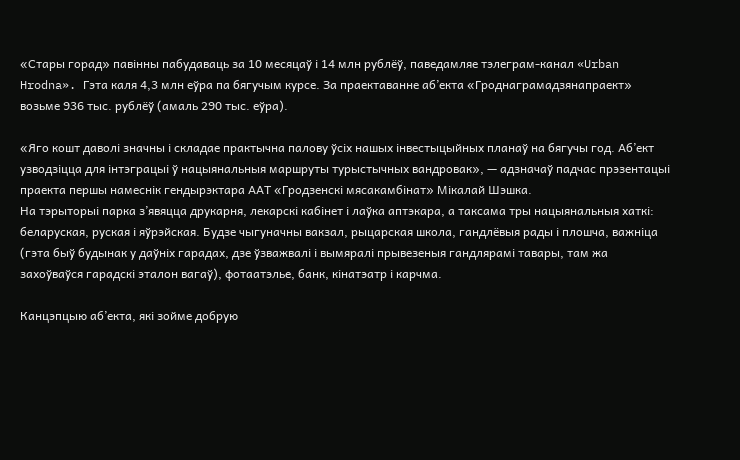«Стары горад» павінны пабудаваць за 10 месяцаў і 14 млн рублёў, паведамляе тэлеграм-канал «Urban Hrodna». Гэта каля 4,3 млн еўра па бягучым курсе. За праектаванне аб’екта «Гроднаграмадзянапраект» возьме 936 тыс. рублёў (амаль 290 тыс. еўра).

«Яго кошт даволі значны і складае практычна палову ўсіх нашых інвестыцыйных планаў на бягучы год. Аб’ект узводзіцца для інтэграцыі ў нацыянальныя маршруты турыстычных вандровак», — адзначаў падчас прэзентацыі праекта першы намеснік гендырэктара ААТ «Гродзенскі мясакамбінат» Мікалай Шэшка.
На тэрыторыі парка з’явяцца друкарня, лекарскі кабінет і лаўка аптэкара, а таксама тры нацыянальныя хаткі: беларуская, руская і яўрэйская. Будзе чыгуначны вакзал, рыцарская школа, гандлёвыя рады і плошча, важніца (гэта быў будынак у даўніх гарадах, дзе ўзважвалі і вымяралі прывезеныя гандлярамі тавары, там жа захоўваўся гарадскі эталон вагаў), фотаатэлье, банк, кінатэатр і карчма.

Канцэпцыю аб’екта, які зойме добрую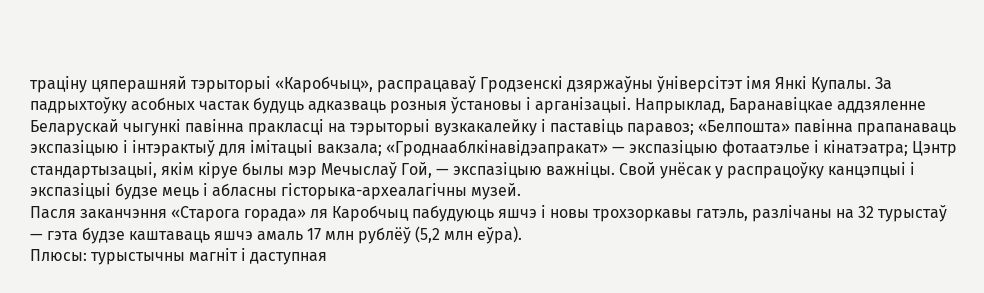траціну цяперашняй тэрыторыі «Каробчыц», распрацаваў Гродзенскі дзяржаўны ўніверсітэт імя Янкі Купалы. За падрыхтоўку асобных частак будуць адказваць розныя ўстановы і арганізацыі. Напрыклад, Баранавіцкае аддзяленне Беларускай чыгункі павінна пракласці на тэрыторыі вузкакалейку і паставіць паравоз; «Белпошта» павінна прапанаваць экспазіцыю і інтэрактыў для імітацыі вакзала; «Гроднааблкінавідэапракат» — экспазіцыю фотаатэлье і кінатэатра; Цэнтр стандартызацыі, якім кіруе былы мэр Мечыслаў Гой, — экспазіцыю важніцы. Свой унёсак у распрацоўку канцэпцыі і экспазіцыі будзе мець і абласны гісторыка-археалагічны музей.
Пасля заканчэння «Старога горада» ля Каробчыц пабудуюць яшчэ і новы трохзоркавы гатэль, разлічаны на 32 турыстаў — гэта будзе каштаваць яшчэ амаль 17 млн рублёў (5,2 млн еўра).
Плюсы: турыстычны магніт і даступная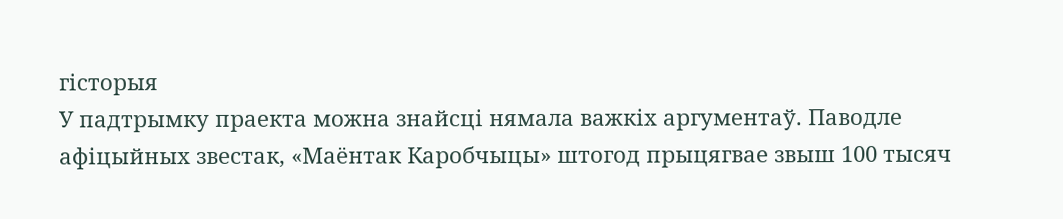гісторыя
У падтрымку праекта можна знайсці нямала важкіх аргументаў. Паводле афіцыйных звестак, «Маёнтак Каробчыцы» штогод прыцягвае звыш 100 тысяч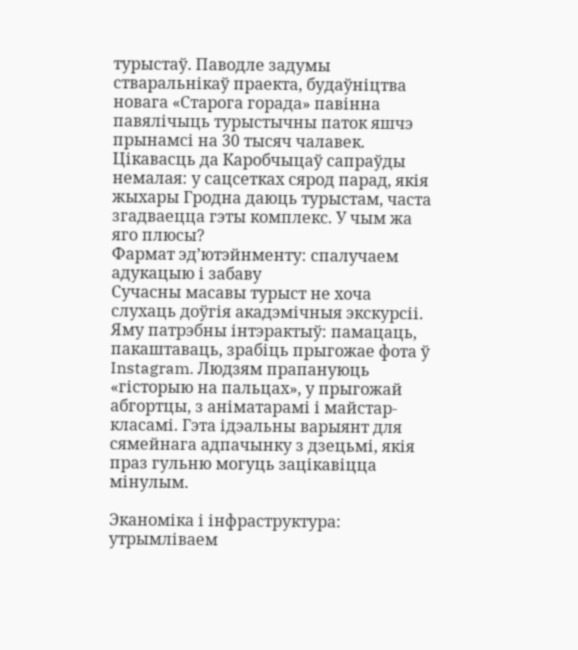турыстаў. Паводле задумы стваральнікаў праекта, будаўніцтва новага «Старога горада» павінна павялічыць турыстычны паток яшчэ прынамсі на 30 тысяч чалавек. Цікавасць да Каробчыцаў сапраўды немалая: у сацсетках сярод парад, якія жыхары Гродна даюць турыстам, часта згадваецца гэты комплекс. У чым жа яго плюсы?
Фармат эд’ютэйнменту: спалучаем адукацыю і забаву
Сучасны масавы турыст не хоча слухаць доўгія акадэмічныя экскурсіі. Яму патрэбны інтэрактыў: памацаць, пакаштаваць, зрабіць прыгожае фота ў Instagram. Людзям прапануюць «гісторыю на пальцах», у прыгожай абгортцы, з аніматарамі і майстар-класамі. Гэта ідэальны варыянт для сямейнага адпачынку з дзецьмі, якія праз гульню могуць зацікавіцца мінулым.

Эканоміка і інфраструктура: утрымліваем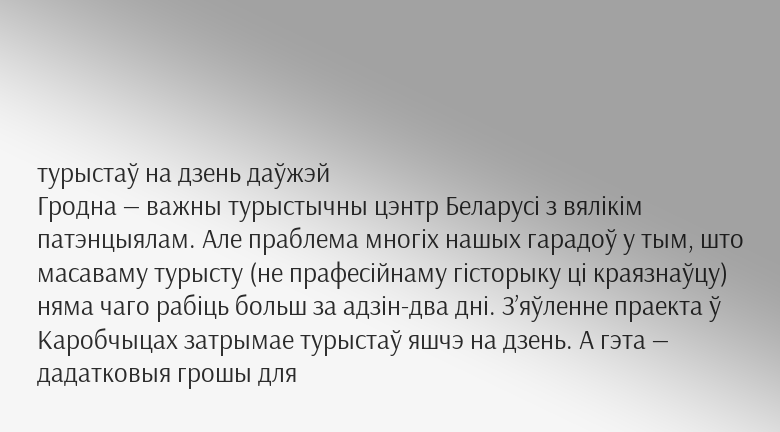турыстаў на дзень даўжэй
Гродна — важны турыстычны цэнтр Беларусі з вялікім патэнцыялам. Але праблема многіх нашых гарадоў у тым, што масаваму турысту (не прафесійнаму гісторыку ці краязнаўцу) няма чаго рабіць больш за адзін-два дні. З’яўленне праекта ў Каробчыцах затрымае турыстаў яшчэ на дзень. А гэта — дадатковыя грошы для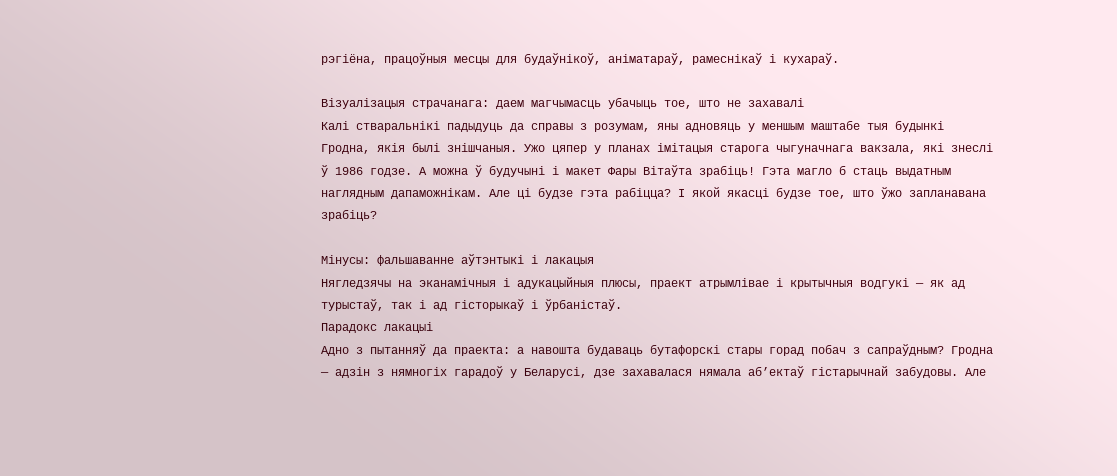рэгіёна, працоўныя месцы для будаўнікоў, аніматараў, рамеснікаў і кухараў.

Візуалізацыя страчанага: даем магчымасць убачыць тое, што не захавалі
Калі стваральнікі падыдуць да справы з розумам, яны адновяць у меншым маштабе тыя будынкі Гродна, якія былі знішчаныя. Ужо цяпер у планах імітацыя старога чыгуначнага вакзала, які знеслі ў 1986 годзе. А можна ў будучыні і макет Фары Вітаўта зрабіць! Гэта магло б стаць выдатным наглядным дапаможнікам. Але ці будзе гэта рабіцца? І якой якасці будзе тое, што ўжо запланавана зрабіць?

Мінусы: фальшаванне аўтэнтыкі і лакацыя
Нягледзячы на эканамічныя і адукацыйныя плюсы, праект атрымлівае і крытычныя водгукі — як ад турыстаў, так і ад гісторыкаў і ўрбаністаў.
Парадокс лакацыі
Адно з пытанняў да праекта: а навошта будаваць бутафорскі стары горад побач з сапраўдным? Гродна — адзін з нямногіх гарадоў у Беларусі, дзе захавалася нямала аб’ектаў гістарычнай забудовы. Але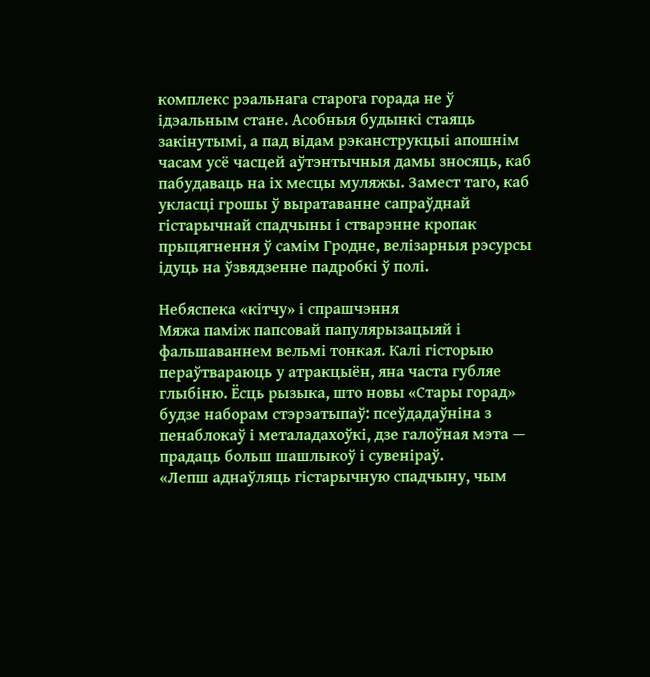комплекс рэальнага старога горада не ў ідэальным стане. Асобныя будынкі стаяць закінутымі, а пад відам рэканструкцыі апошнім часам усё часцей аўтэнтычныя дамы зносяць, каб пабудаваць на іх месцы муляжы. Замест таго, каб укласці грошы ў выратаванне сапраўднай гістарычнай спадчыны і стварэнне кропак прыцягнення ў самім Гродне, велізарныя рэсурсы ідуць на ўзвядзенне падробкі ў полі.

Небяспека «кітчу» і спрашчэння
Мяжа паміж папсовай папулярызацыяй і фальшаваннем вельмі тонкая. Калі гісторыю пераўтвараюць у атракцыён, яна часта губляе глыбіню. Ёсць рызыка, што новы «Стары горад» будзе наборам стэрэатыпаў: псеўдадаўніна з пенаблокаў і металадахоўкі, дзе галоўная мэта — прадаць больш шашлыкоў і сувеніраў.
«Лепш аднаўляць гістарычную спадчыну, чым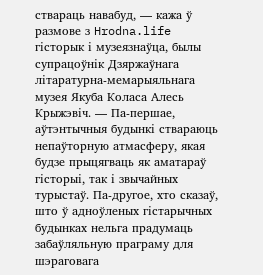ствараць навабуд, — кажа ў размове з Hrodna.life гісторык і музеязнаўца, былы супрацоўнік Дзяржаўнага літаратурна-мемарыяльнага музея Якуба Коласа Алесь Крыжэвіч. — Па-першае, аўтэнтычныя будынкі ствараюць непаўторную атмасферу, якая будзе прыцягваць як аматараў гісторыі, так і звычайных турыстаў. Па-другое, хто сказаў, што ў адноўленых гістарычных будынках нельга прадумаць забаўляльную праграму для шэраговага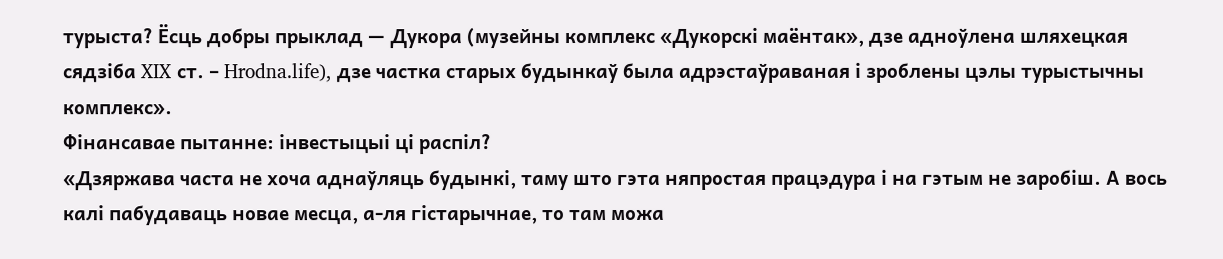турыста? Ёсць добры прыклад — Дукора (музейны комплекс «Дукорскі маёнтак», дзе адноўлена шляхецкая сядзіба XIX ст. – Hrodna.life), дзе частка старых будынкаў была адрэстаўраваная і зроблены цэлы турыстычны комплекс».
Фінансавае пытанне: інвестыцыі ці распіл?
«Дзяржава часта не хоча аднаўляць будынкі, таму што гэта няпростая працэдура і на гэтым не заробіш. А вось калі пабудаваць новае месца, а-ля гістарычнае, то там можа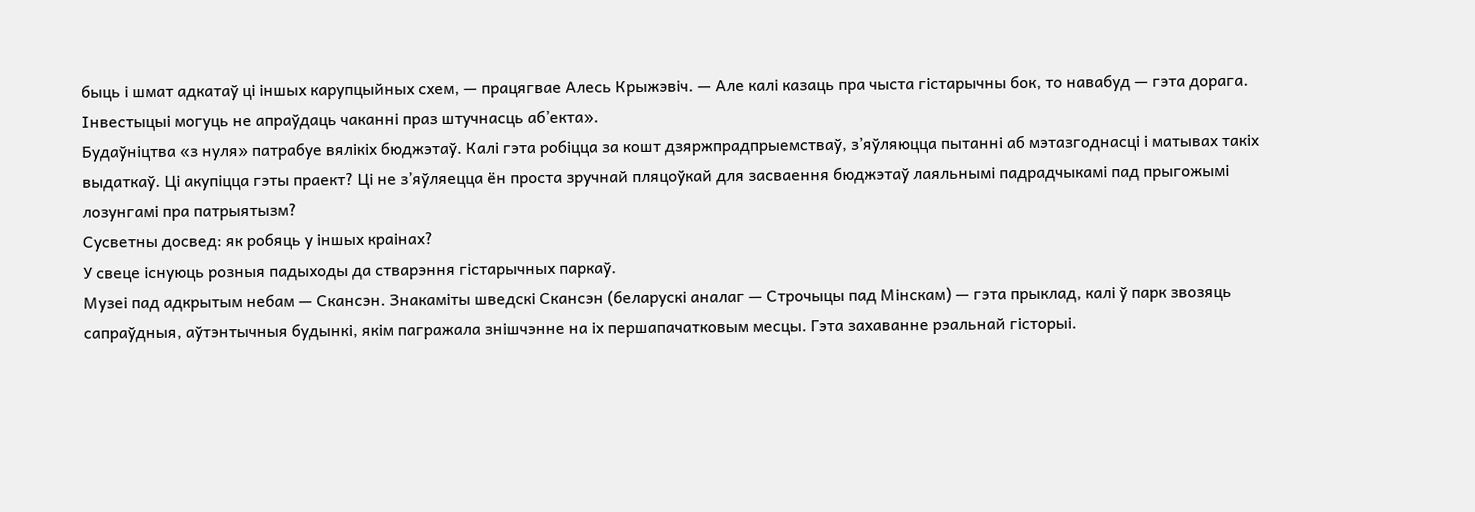быць і шмат адкатаў ці іншых карупцыйных схем, — працягвае Алесь Крыжэвіч. — Але калі казаць пра чыста гістарычны бок, то навабуд — гэта дорага. Інвестыцыі могуць не апраўдаць чаканні праз штучнасць аб’екта».
Будаўніцтва «з нуля» патрабуе вялікіх бюджэтаў. Калі гэта робіцца за кошт дзяржпрадпрыемстваў, з’яўляюцца пытанні аб мэтазгоднасці і матывах такіх выдаткаў. Ці акупіцца гэты праект? Ці не з’яўляецца ён проста зручнай пляцоўкай для засваення бюджэтаў лаяльнымі падрадчыкамі пад прыгожымі лозунгамі пра патрыятызм?
Сусветны досвед: як робяць у іншых краінах?
У свеце існуюць розныя падыходы да стварэння гістарычных паркаў.
Музеі пад адкрытым небам — Скансэн. Знакаміты шведскі Скансэн (беларускі аналаг — Строчыцы пад Мінскам) — гэта прыклад, калі ў парк звозяць сапраўдныя, аўтэнтычныя будынкі, якім пагражала знішчэнне на іх першапачатковым месцы. Гэта захаванне рэальнай гісторыі.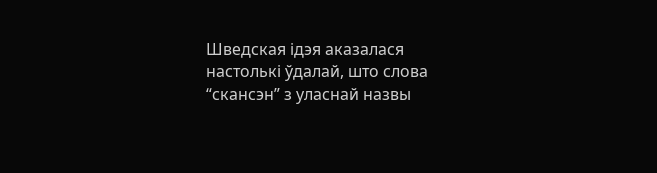Шведская ідэя аказалася настолькі ўдалай, што слова “скансэн” з уласнай назвы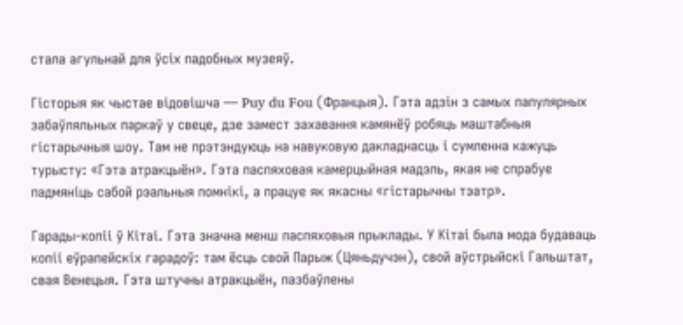стала агульнай для ўсіх падобных музеяў.

Гісторыя як чыстае відовішча — Puy du Fou (Францыя). Гэта адзін з самых папулярных забаўляльных паркаў у свеце, дзе замест захавання камянёў робяць маштабныя гістарычныя шоу. Там не прэтэндуюць на навуковую дакладнасць і сумленна кажуць турысту: «Гэта атракцыён». Гэта паспяховая камерцыйная мадэль, якая не спрабуе падмяніць сабой рэальныя помнікі, а працуе як якасны «гістарычны тэатр».

Гарады-копіі ў Кітаі. Гэта значна менш паспяховыя прыклады. У Кітаі была мода будаваць копіі еўрапейскіх гарадоў: там ёсць свой Парыж (Цяньдучэн), свой аўстрыйскі Гальштат, свая Венецыя. Гэта штучны атракцыён, пазбаўлены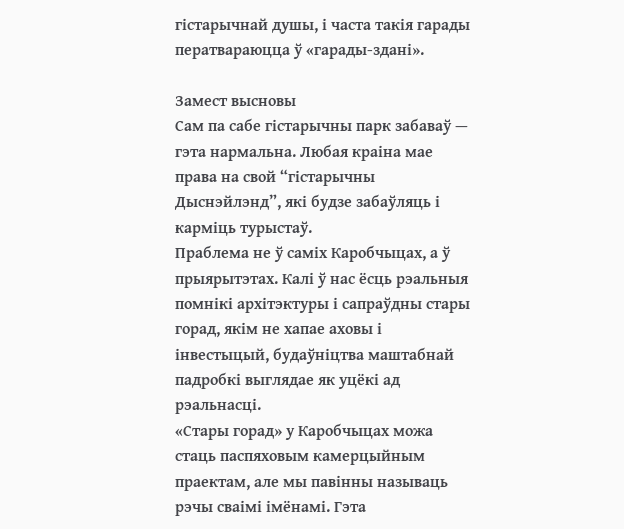гістарычнай душы, і часта такія гарады ператвараюцца ў «гарады-здані».

Замест высновы
Сам па сабе гістарычны парк забаваў — гэта нармальна. Любая краіна мае права на свой “гістарычны Дыснэйлэнд”, які будзе забаўляць і карміць турыстаў.
Праблема не ў саміх Каробчыцах, а ў прыярытэтах. Калі ў нас ёсць рэальныя помнікі архітэктуры і сапраўдны стары горад, якім не хапае аховы і інвестыцый, будаўніцтва маштабнай падробкі выглядае як уцёкі ад рэальнасці.
«Стары горад» у Каробчыцах можа стаць паспяховым камерцыйным праектам, але мы павінны называць рэчы сваімі імёнамі. Гэта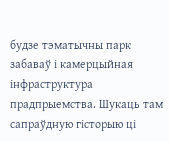будзе тэматычны парк забаваў і камерцыйная інфраструктура прадпрыемства. Шукаць там сапраўдную гісторыю ці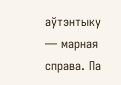аўтэнтыку — марная справа. Па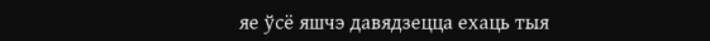яе ўсё яшчэ давядзецца ехаць тыя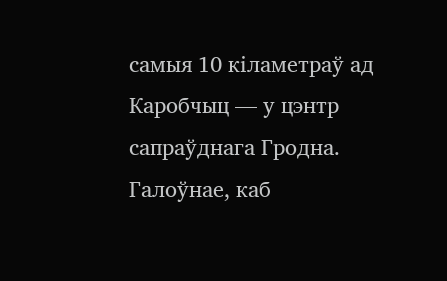самыя 10 кіламетраў ад Каробчыц — у цэнтр сапраўднага Гродна.
Галоўнае, каб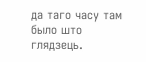да таго часу там было што глядзець.